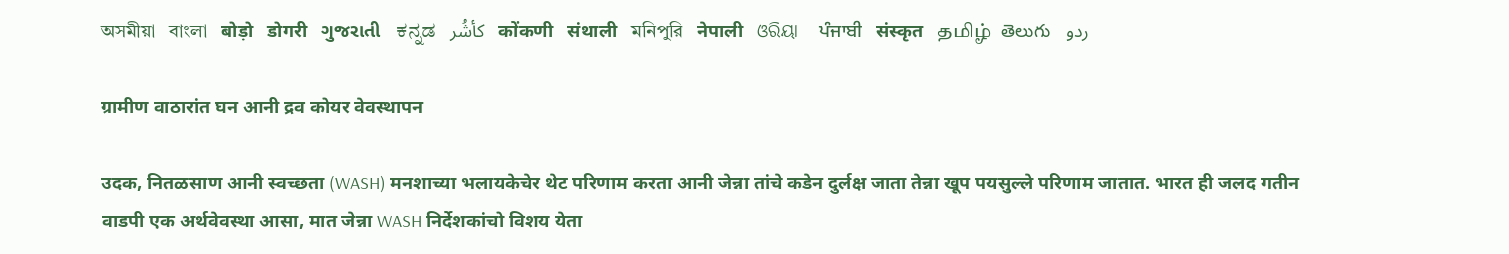অসমীয়া   বাংলা   बोड़ो   डोगरी   ગુજરાતી   ಕನ್ನಡ   كأشُر   कोंकणी   संथाली   মনিপুরি   नेपाली   ଓରିୟା   ਪੰਜਾਬੀ   संस्कृत   தமிழ்  తెలుగు   ردو

ग्रामीण वाठारांत घन आनी द्रव कोयर वेवस्थापन

उदक, नितळसाण आनी स्वच्छता (WASH) मनशाच्या भलायकेचेर थेट परिणाम करता आनी जेन्ना तांचे कडेन दुर्लक्ष जाता तेन्ना खूप पयसुल्ले परिणाम जातात. भारत ही जलद गतीन वाडपी एक अर्थवेवस्था आसा, मात जेन्ना WASH निर्देशकांचो विशय येता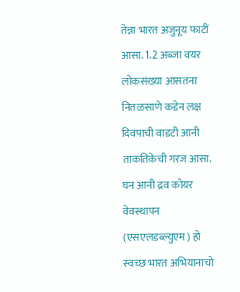तेन्ना भारत अजुनूय फाटीं आसा. 1.2 अब्जा वयर लोकसंख्या आसतना नितळसाणे कडेन लक्ष दिवपाची वाडटी आनी ताकतिकेची गरज आसा. घन आनी द्रव कोयर वेवस्थापन (एसएलडब्ल्युएम) हो स्वच्छ भारत अभियानाचो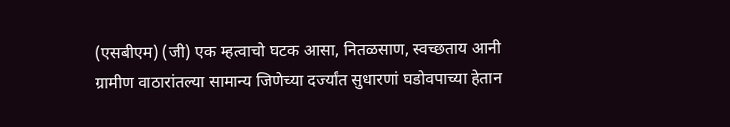(एसबीएम) (जी) एक म्हत्वाचो घटक आसा, नितळसाण, स्वच्छताय आनी ग्रामीण वाठारांतल्या सामान्य जिणेच्या दर्ज्यांत सुधारणां घडोवपाच्या हेतान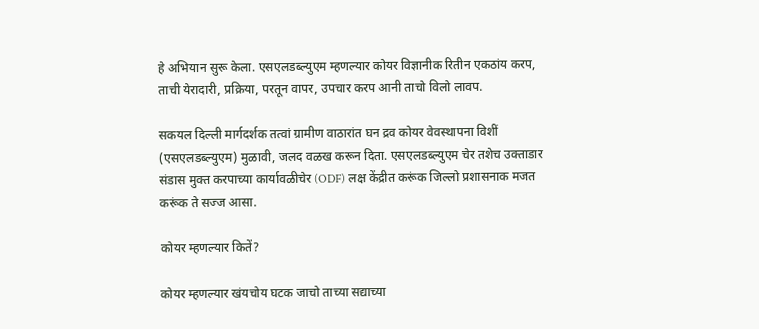हे अभियान सुरू केला. एसएलडब्ल्युएम म्हणल्यार कोयर विज्ञानीक रितीन एकठांय करप, ताची येरादारी, प्रक्रिया, परतून वापर, उपचार करप आनी ताचो विलो लावप.

सकयल दिल्ली मार्गदर्शक तत्वां ग्रामीण वाठारांत घन द्रव कोयर वेवस्थापना विशीं (एसएलडब्ल्युएम) मुळावी, जलद वळख करून दिता. एसएलडब्ल्युएम चेर तशेच उक्ताडार संडास मुक्त करपाच्या कार्यावळीचेर (ODF) लक्ष केंद्रीत करूंक जिल्लो प्रशासनाक मजत करूंक ते सज्ज आसा.

कोयर म्हणल्यार कितें?

कोयर म्हणल्यार खंयचोय घटक जाचो ताच्या सद्याच्या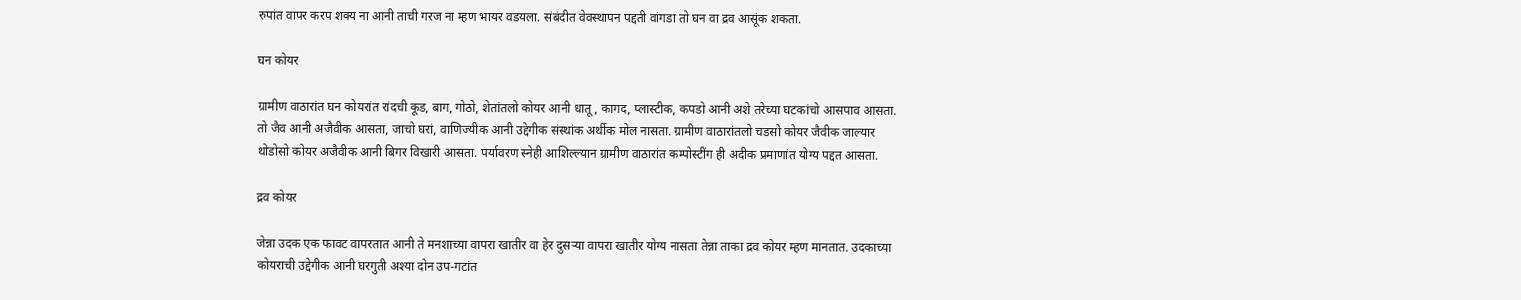रुपांत वापर करप शक्य ना आनी ताची गरज ना म्हण भायर वडयला. संबंदीत वेवस्थापन पद्दती वांगडा तो घन वा द्रव आसूंक शकता.

घन कोयर

ग्रामीण वाठारांत घन कोयरांत रांदची कूड, बाग, गोठो, शेतांतलो कोयर आनी धातू, कागद, प्लास्टीक, कपडो आनी अशे तरेच्या घटकांचो आसपाव आसता. तो जैव आनी अजैवीक आसता, जाचो घरां, वाणिज्यीक आनी उद्देगीक संस्थांक अर्थीक मोल नासता. ग्रामीण वाठारांतलो चडसो कोयर जैवीक जाल्यार थोडोसो कोयर अजैवीक आनी बिगर विखारी आसता. पर्यावरण स्नेही आशिल्ल्यान ग्रामीण वाठारांत कम्पोस्टींग ही अदीक प्रमाणांत योग्य पद्दत आसता.

द्रव कोयर

जेन्ना उदक एक फावट वापरतात आनी ते मनशाच्या वापरा खातीर वा हेर दुसऱ्या वापरा खातीर योग्य नासता तेन्ना ताका द्रव कोयर म्हण मानतात. उदकाच्या कोयराची उद्देगीक आनी घरगुती अश्या दोन उप-गटांत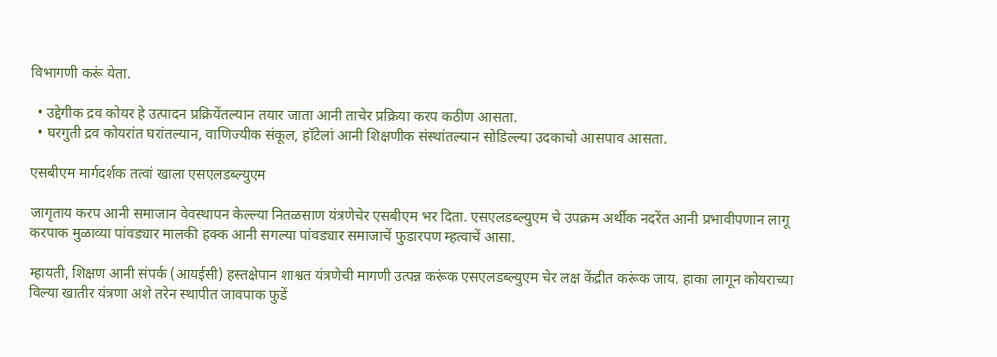विभागणी करूं येता.

  • उद्देगीक द्रव कोयर हे उत्पादन प्रक्रियेंतल्यान तयार जाता आनी ताचेर प्रक्रिया करप कठीण आसता.
  • घरगुती द्रव कोयरांत घरांतल्यान, वाणिज्यीक संकूल, हॉटेलां आनी शिक्षणीक संस्थांतल्यान सोडिल्ल्या उदकाचो आसपाव आसता.

एसबीएम मार्गदर्शक तत्वां खाला एसएलडब्ल्युएम

जागृताय करप आनी समाजान वेवस्थापन केल्ल्या नितळसाण यंत्रणेचेर एसबीएम भर दिता. एसएलडब्ल्युएम चे उपक्रम अर्थीक नदरेंत आनी प्रभावीपणान लागू करपाक मुळाव्या पांवड्यार मालकी हक्क आनी सगल्या पांवड्यार समाजाचें फुडारपण म्हत्वाचें आसा.

म्हायती, शिक्षण आनी संपर्क (आयईसी) हस्तक्षेपान शाश्वत यंत्रणेची मागणी उत्पन्न करूंक एसएलडब्ल्युएम चेर लक्ष केंद्रीत करूंक जाय. हाका लागून कोयराच्या विल्या खातीर यंत्रणा अशे तरेन स्थापीत जावपाक फुडें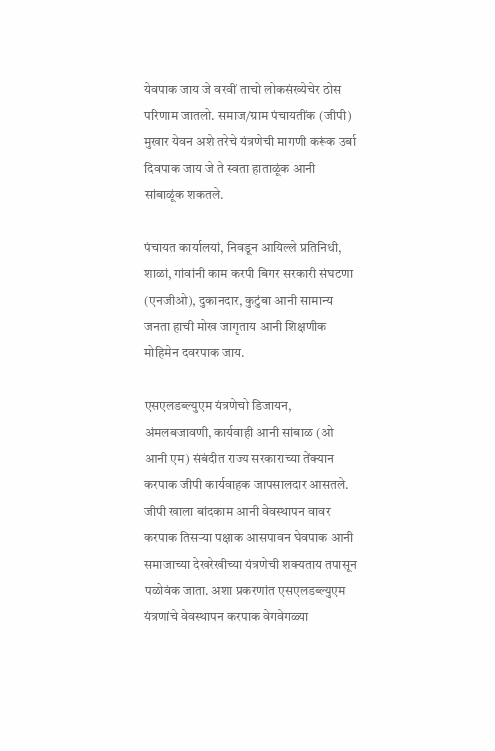येवपाक जाय जे वरवीं ताचो लोकसंख्येचेर ठोस परिणाम जातलो. समाज/ग्राम पंचायतींक (जीपी) मुखार येवन अशे तरेचे यंत्रणेची मागणी करूंक उर्बा दिवपाक जाय जे ते स्वता हाताळूंक आनी सांबाळूंक शकतले.

पंचायत कार्यालयां, निवडून आयिल्ले प्रतिनिधी, शाळां, गांवांनी काम करपी बिगर सरकारी संघटणा (एनजीओ), दुकानदार, कुटुंबा आनी सामान्य जनता हाची मोख जागृताय आनी शिक्षणीक मोहिमेन दवरपाक जाय.

एसएलडब्ल्युएम यंत्रणेचो डिजायन, अंमलबजावणी, कार्यवाही आनी सांबाळ (ओ आनी एम) संबंदीत राज्य सरकाराच्या तेंक्यान करपाक जीपी कार्यवाहक जापसालदार आसतले. जीपी खाला बांदकाम आनी वेवस्थापन वावर करपाक तिसऱ्या पक्षाक आसपावन घेवपाक आनी समाजाच्या देखरेखीच्या यंत्रणेची शक्यताय तपासून पळोवंक जाता. अशा प्रकरणांत एसएलडब्ल्युएम यंत्रणांचे वेवस्थापन करपाक वेगवेगळ्या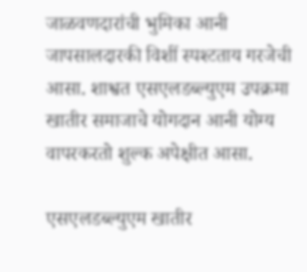जाळवणदारांची भुमिका आनी जापसालदारकी विशीं स्पश्टताय गरजेची आसा. शाश्वत एसएलडब्ल्युएम उपक्रमा खातीर समाजाचे योगदान आनी योग्य वापरकरतो शुल्क अपेक्षीत आसा.

एसएलडब्ल्युएम खातीर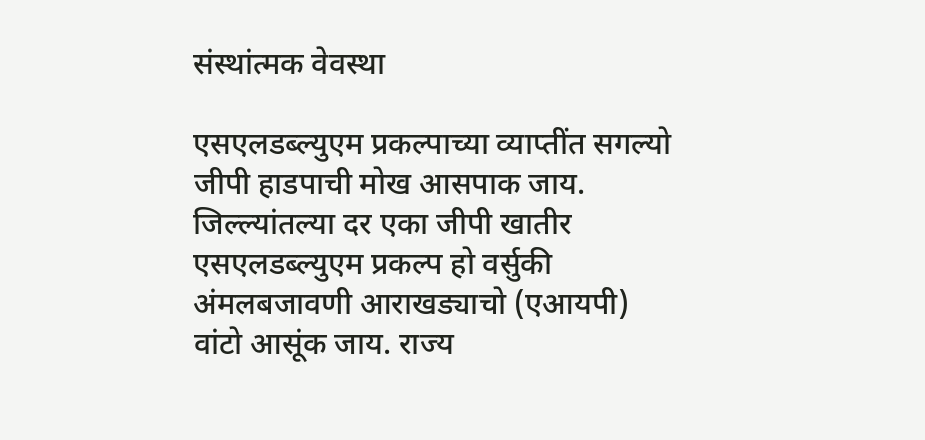संस्थांत्मक वेवस्था

एसएलडब्ल्युएम प्रकल्पाच्या व्याप्तींत सगल्यो जीपी हाडपाची मोख आसपाक जाय. जिल्ल्यांतल्या दर एका जीपी खातीर एसएलडब्ल्युएम प्रकल्प हो वर्सुकी अंमलबजावणी आराखड्याचो (एआयपी) वांटो आसूंक जाय. राज्य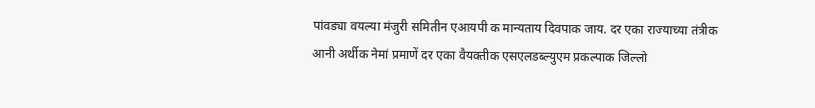पांवड्या वयल्या मंजुरी समितीन एआयपी क मान्यताय दिवपाक जाय. दर एका राज्याच्या तंत्रीक आनी अर्थीक नेमां प्रमाणें दर एका वैयक्तीक एसएलडब्ल्युएम प्रकल्पाक जिल्लो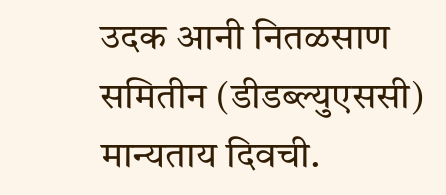उदक आनी नितळसाण समितीन (डीडब्ल्युएससी) मान्यताय दिवची.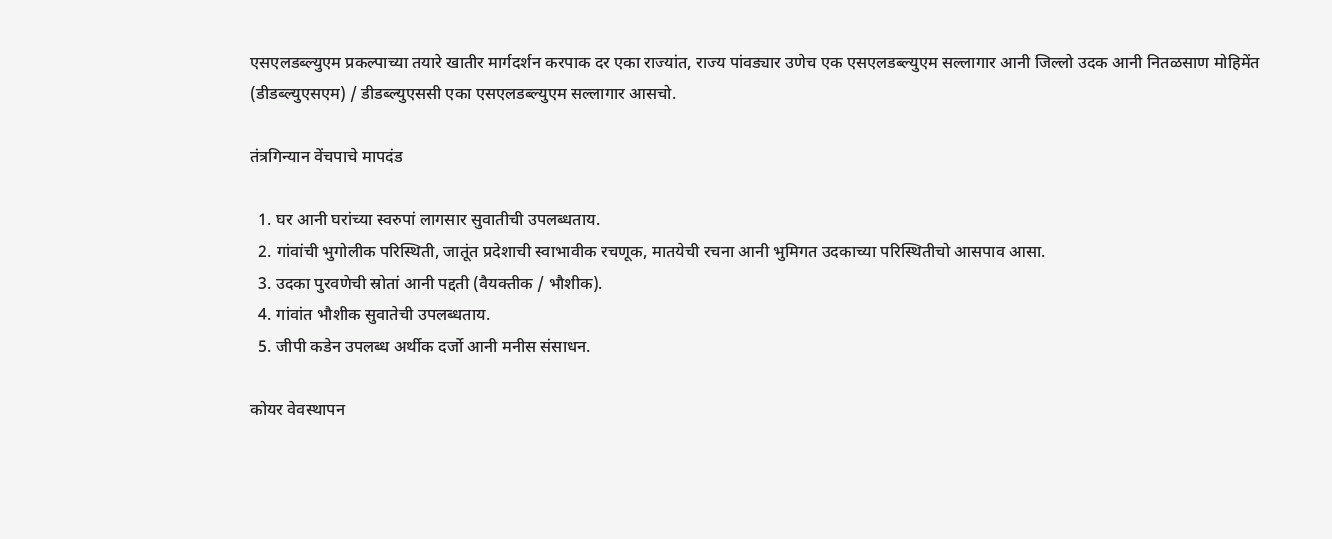एसएलडब्ल्युएम प्रकल्पाच्या तयारे खातीर मार्गदर्शन करपाक दर एका राज्यांत, राज्य पांवड्यार उणेच एक एसएलडब्ल्युएम सल्लागार आनी जिल्लो उदक आनी नितळसाण मोहिमेंत (डीडब्ल्युएसएम) / डीडब्ल्युएससी एका एसएलडब्ल्युएम सल्लागार आसचो.

तंत्रगिन्यान वेंचपाचे मापदंड

  1. घर आनी घरांच्या स्वरुपां लागसार सुवातीची उपलब्धताय.
  2. गांवांची भुगोलीक परिस्थिती, जातूंत प्रदेशाची स्वाभावीक रचणूक, मातयेची रचना आनी भुमिगत उदकाच्या परिस्थितीचो आसपाव आसा.
  3. उदका पुरवणेची स्रोतां आनी पद्दती (वैयक्तीक / भौशीक).
  4. गांवांत भौशीक सुवातेची उपलब्धताय.
  5. जीपी कडेन उपलब्ध अर्थीक दर्जो आनी मनीस संसाधन.

कोयर वेवस्थापन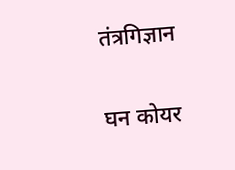तंत्रगिज्ञान

घन कोयर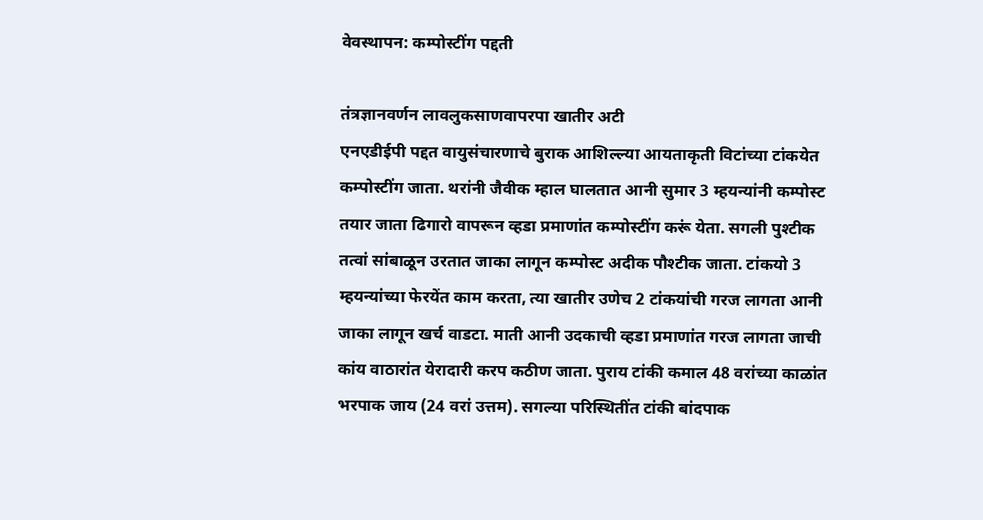वेवस्थापन: कम्पोस्टींग पद्दती

तंत्रज्ञानवर्णन लावलुकसाणवापरपा खातीर अटी
एनएडीईपी पद्दत वायुसंचारणाचे बुराक आशिल्ल्या आयताकृती विटांच्या टांकयेत कम्पोस्टींग जाता. थरांनी जैवीक म्हाल घालतात आनी सुमार 3 म्हयन्यांनी कम्पोस्ट तयार जाता ढिगारो वापरून व्हडा प्रमाणांत कम्पोस्टींग करूं येता. सगली पुश्टीक तत्वां सांबाळून उरतात जाका लागून कम्पोस्ट अदीक पौश्टीक जाता. टांकयो 3 म्हयन्यांच्या फेरयेंत काम करता, त्या खातीर उणेच 2 टांकयांची गरज लागता आनी जाका लागून खर्च वाडटा. माती आनी उदकाची व्हडा प्रमाणांत गरज लागता जाची कांय वाठारांत येरादारी करप कठीण जाता. पुराय टांकी कमाल 48 वरांच्या काळांत भरपाक जाय (24 वरां उत्तम). सगल्या परिस्थितींत टांकी बांदपाक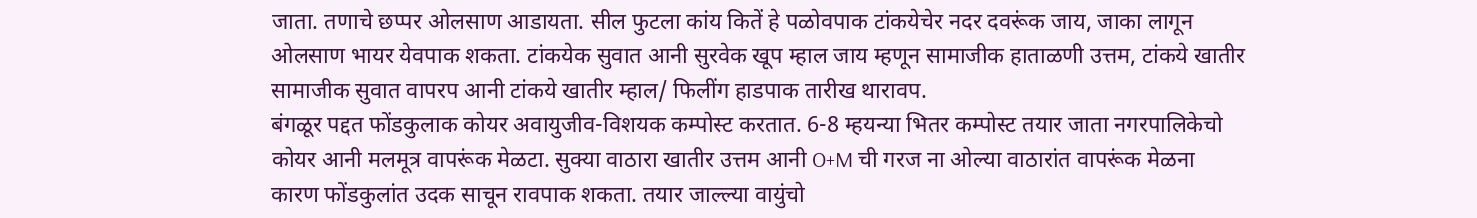जाता. तणाचे छप्पर ओलसाण आडायता. सील फुटला कांय कितें हे पळोवपाक टांकयेचेर नदर दवरूंक जाय, जाका लागून ओलसाण भायर येवपाक शकता. टांकयेक सुवात आनी सुरवेक खूप म्हाल जाय म्हणून सामाजीक हाताळणी उत्तम, टांकये खातीर सामाजीक सुवात वापरप आनी टांकये खातीर म्हाल/ फिलींग हाडपाक तारीख थारावप.
बंगळूर पद्दत फोंडकुलाक कोयर अवायुजीव-विशयक कम्पोस्ट करतात. 6-8 म्हयन्या भितर कम्पोस्ट तयार जाता नगरपालिकेचो कोयर आनी मलमूत्र वापरूंक मेळटा. सुक्या वाठारा खातीर उत्तम आनी O+M ची गरज ना ओल्या वाठारांत वापरूंक मेळना कारण फोंडकुलांत उदक साचून रावपाक शकता. तयार जाल्ल्या वायुंचो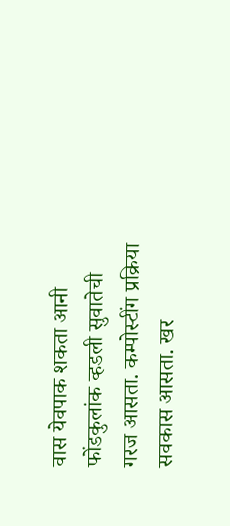वास येवपाक शकता आनी फोंडकुलांक व्हडली सुवातेची गरज आसता. कम्पोस्टींग प्रक्रिया सवकास आसता. खर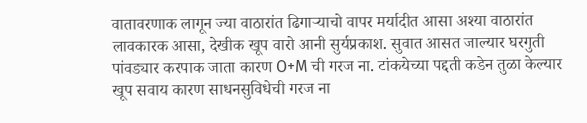वातावरणाक लागून ज्या वाठारांत ढिगाऱ्याचो वापर मर्यादीत आसा अश्या वाठारांत लावकारक आसा, देखीक खूप वारो आनी सुर्यप्रकाश. सुवात आसत जाल्यार घरगुती पांवड्यार करपाक जाता कारण O+M ची गरज ना. टांकयेच्या पद्दती कडेन तुळा केल्यार खूप सवाय कारण साधनसुविधेची गरज ना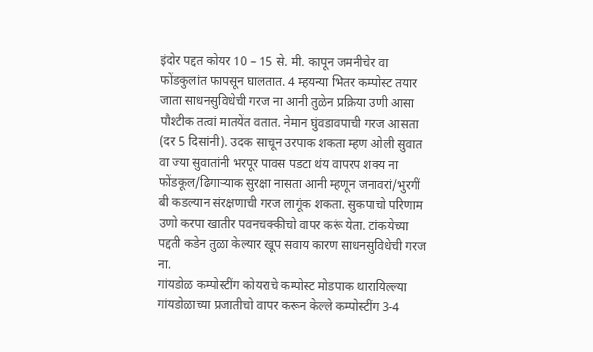इंदोर पद्दत कोयर 10 – 15 से. मी. कापून जमनीचेर वा फोंडकुलांत फापसून घालतात. 4 म्हयन्या भितर कम्पोस्ट तयार जाता साधनसुविधेची गरज ना आनी तुळेन प्रक्रिया उणी आसा पौश्टीक तत्वां मातयेंत वतात. नेमान घुंवडावपाची गरज आसता (दर 5 दिसांनी). उदक साचून उरपाक शकता म्हण ओली सुवात वा ज्या सुवातांनी भरपूर पावस पडटा थंय वापरप शक्य ना फोंडकूल/ढिगाऱ्याक सुरक्षा नासता आनी म्हणून जनावरां/भुरगीं बी कडल्यान संरक्षणाची गरज लागूंक शकता. सुकपाचो परिणाम उणो करपा खातीर पवनचक्कीचो वापर करूं येता. टांकयेच्या पद्दती कडेन तुळा केल्यार खूप सवाय कारण साधनसुविधेची गरज ना.
गांयडोळ कम्पोस्टींग कोयराचे कम्पोस्ट मोडपाक थारायिल्ल्या गांयडोळाच्या प्रजातीचो वापर करून केल्ले कम्पोस्टींग 3-4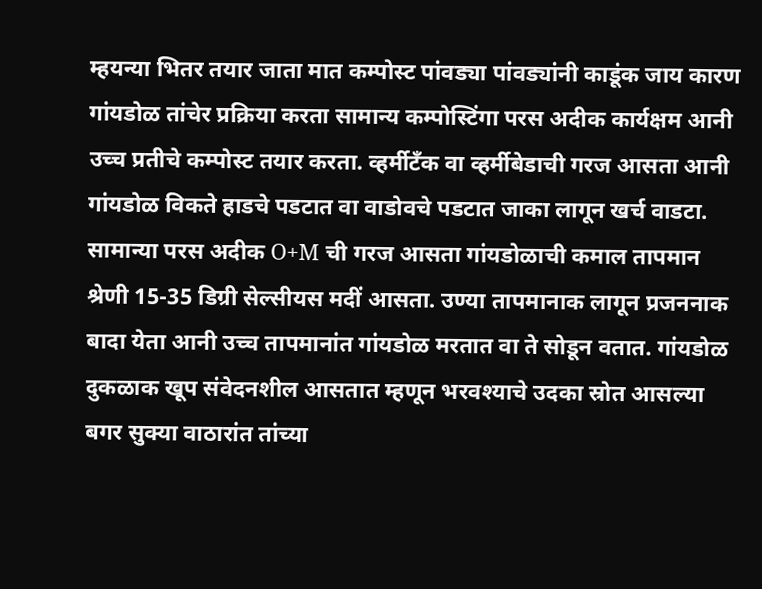म्हयन्या भितर तयार जाता मात कम्पोस्ट पांवड्या पांवड्यांनी काडूंक जाय कारण गांयडोळ तांचेर प्रक्रिया करता सामान्य कम्पोस्टिंगा परस अदीक कार्यक्षम आनी उच्च प्रतीचे कम्पोस्ट तयार करता. व्हर्मीटॅंक वा व्हर्मीबेडाची गरज आसता आनी गांयडोळ विकते हाडचे पडटात वा वाडोवचे पडटात जाका लागून खर्च वाडटा. सामान्या परस अदीक O+M ची गरज आसता गांयडोळाची कमाल तापमान श्रेणी 15-35 डिग्री सेल्सीयस मदीं आसता. उण्या तापमानाक लागून प्रजननाक बादा येता आनी उच्च तापमानांत गांयडोळ मरतात वा ते सोडून वतात. गांयडोळ दुकळाक खूप संवेदनशील आसतात म्हणून भरवश्याचे उदका स्रोत आसल्या बगर सुक्या वाठारांत तांच्या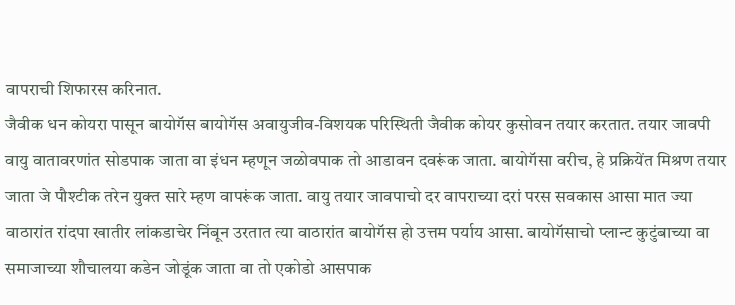वापराची शिफारस करिनात.
जैवीक धन कोयरा पासून बायोगॅस बायोगॅस अवायुजीव-विशयक परिस्थिती जैवीक कोयर कुसोवन तयार करतात. तयार जावपी वायु वातावरणांत सोडपाक जाता वा इंधन म्हणून जळोवपाक तो आडावन दवरूंक जाता. बायोगॅसा वरीच, हे प्रक्रियेंत मिश्रण तयार जाता जे पौश्टीक तरेन युक्त सारे म्हण वापरूंक जाता. वायु तयार जावपाचो दर वापराच्या दरां परस सवकास आसा मात ज्या वाठारांत रांदपा खातीर लांकडाचेर निंबून उरतात त्या वाठारांत बायोगॅस हो उत्तम पर्याय आसा. बायोगॅसाचो प्लान्ट कुटुंबाच्या वा समाजाच्या शौचालया कडेन जोडूंक जाता वा तो एकोडो आसपाक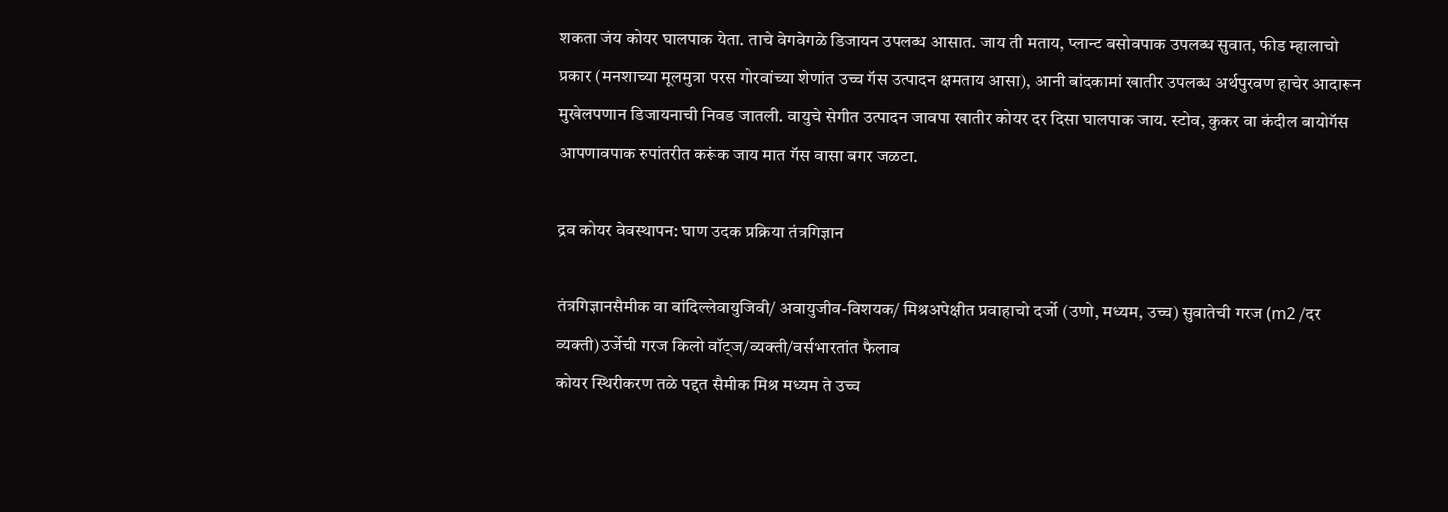शकता जंय कोयर घालपाक येता. ताचे वेगवेगळे डिजायन उपलब्ध आसात. जाय ती मताय, प्लान्ट बसोवपाक उपलब्ध सुवात, फीड म्हालाचो प्रकार (मनशाच्या मूलमुत्रा परस गोरवांच्या शेणांत उच्च गॅस उत्पादन क्षमताय आसा), आनी बांदकामां खातीर उपलब्ध अर्थपुरवण हाचेर आदारून मुखेलपणान डिजायनाची निवड जातली. वायुचे सेगीत उत्पादन जावपा खातीर कोयर दर दिसा घालपाक जाय. स्टोव, कुकर वा कंदील बायोगॅस आपणावपाक रुपांतरीत करूंक जाय मात गॅस वासा बगर जळटा.

द्रव कोयर वेवस्थापन: घाण उदक प्रक्रिया तंत्रगिज्ञान

तंत्रगिज्ञानसैमीक वा बांदिल्लेवायुजिवी/ अवायुजीव-विशयक/ मिश्रअपेक्षीत प्रवाहाचो दर्जो (उणो, मध्यम, उच्च) सुवातेची गरज (m2 /दर व्यक्ती)उर्जेची गरज किलो वॉट्ज/व्यक्ती/वर्सभारतांत फैलाव
कोयर स्थिरीकरण तळे पद्दत सैमीक मिश्र मध्यम ते उच्च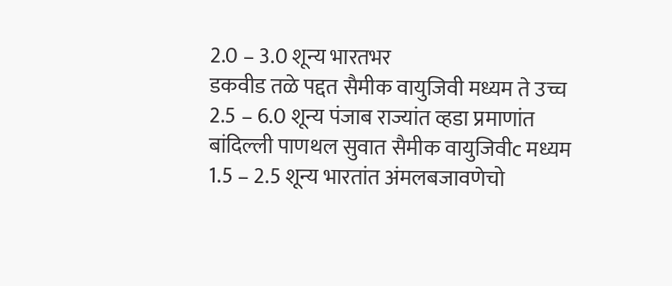2.0 – 3.0 शून्य भारतभर
डकवीड तळे पद्दत सैमीक वायुजिवी मध्यम ते उच्च 2.5 – 6.0 शून्य पंजाब राज्यांत व्हडा प्रमाणांत
बांदिल्ली पाणथल सुवात सैमीक वायुजिवीc मध्यम 1.5 – 2.5 शून्य भारतांत अंमलबजावणेचो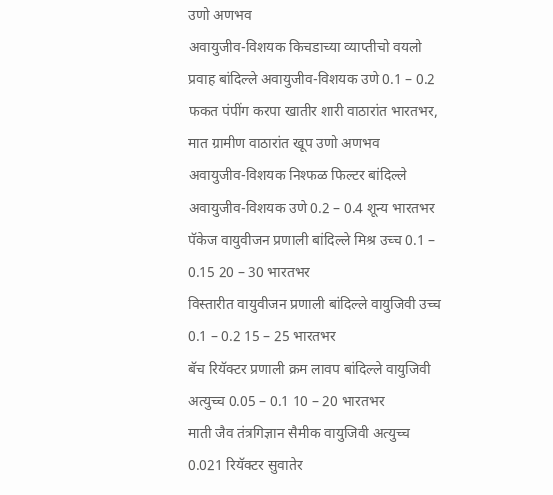उणो अणभव
अवायुजीव-विशयक किचडाच्या व्याप्तीचो वयलो प्रवाह बांदिल्ले अवायुजीव-विशयक उणे 0.1 – 0.2 फकत पंपींग करपा खातीर शारी वाठारांत भारतभर, मात ग्रामीण वाठारांत खूप उणो अणभव
अवायुजीव-विशयक निश्फळ फिल्टर बांदिल्ले अवायुजीव-विशयक उणे 0.2 – 0.4 शून्य भारतभर
पॅकेज वायुवीजन प्रणाली बांदिल्ले मिश्र उच्च 0.1 – 0.15 20 – 30 भारतभर
विस्तारीत वायुवीजन प्रणाली बांदिल्ले वायुजिवी उच्च 0.1 – 0.2 15 – 25 भारतभर
बॅच रियॅक्टर प्रणाली क्रम लावप बांदिल्ले वायुजिवी अत्युच्च 0.05 – 0.1 10 – 20 भारतभर
माती जैव तंत्रगिज्ञान सैमीक वायुजिवी अत्युच्च 0.021 रियॅक्टर सुवातेर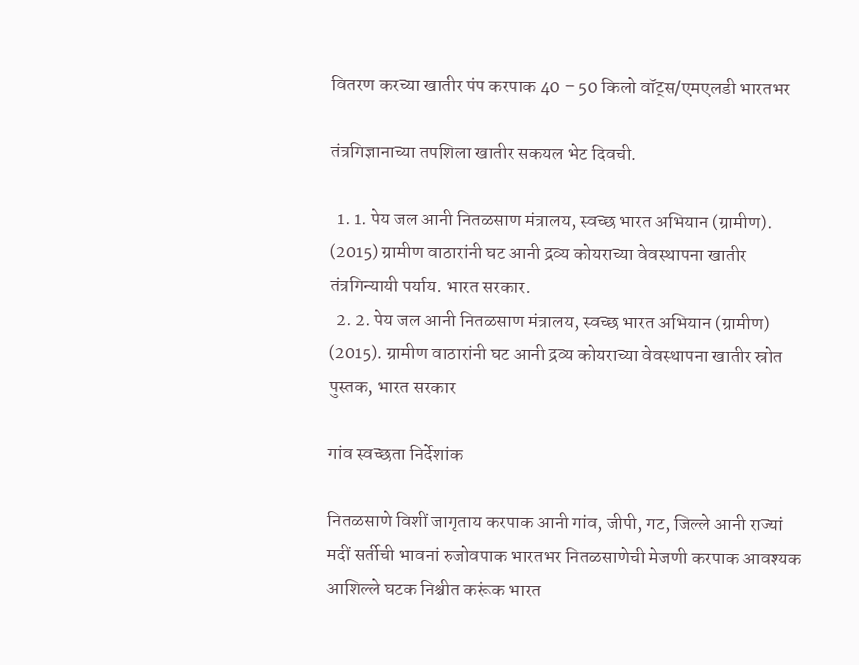वितरण करच्या खातीर पंप करपाक 40 – 50 किलो वॉट्स/एमएलडी भारतभर

तंत्रगिज्ञानाच्या तपशिला खातीर सकयल भेट दिवची.

  1. 1. पेय जल आनी नितळसाण मंत्रालय, स्वच्छ भारत अभियान (ग्रामीण). (2015) ग्रामीण वाठारांनी घट आनी द्रव्य कोयराच्या वेवस्थापना खातीर तंत्रगिन्यायी पर्याय. भारत सरकार.
  2. 2. पेय जल आनी नितळसाण मंत्रालय, स्वच्छ भारत अभियान (ग्रामीण) (2015). ग्रामीण वाठारांनी घट आनी द्रव्य कोयराच्या वेवस्थापना खातीर स्रोत पुस्तक, भारत सरकार

गांव स्वच्छता निर्देशांक

नितळसाणे विशीं जागृताय करपाक आनी गांव, जीपी, गट, जिल्ले आनी राज्यां मदीं सर्तीची भावनां रुजोवपाक भारतभर नितळसाणेची मेजणी करपाक आवश्यक आशिल्ले घटक निश्चीत करूंक भारत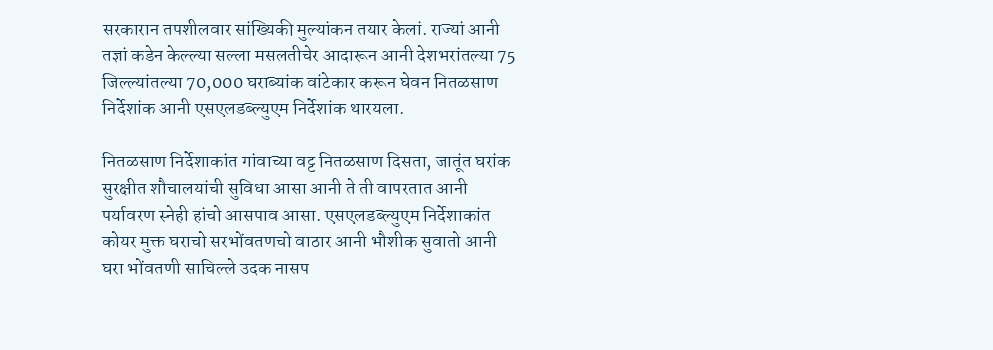सरकारान तपशीलवार सांख्यिकी मुल्यांकन तयार केलां. राज्यां आनी तज्ञां कडेन केल्ल्या सल्ला मसलतीचेर आदारून आनी देशभरांतल्या 75 जिल्ल्यांतल्या 70,000 घराब्यांक वांटेकार करून घेवन नितळसाण निर्देशांक आनी एसएलडब्ल्युएम निर्देशांक थारयला.

नितळसाण निर्देशाकांत गांवाच्या वट्ट नितळसाण दिसता, जातूंत घरांक सुरक्षीत शौचालयांची सुविधा आसा आनी ते ती वापरतात आनी पर्यावरण स्नेही हांचो आसपाव आसा. एसएलडब्ल्युएम निर्देशाकांत कोयर मुक्त घराचो सरभोंवतणचो वाठार आनी भौशीक सुवातो आनी घरा भोंवतणी साचिल्ले उदक नासप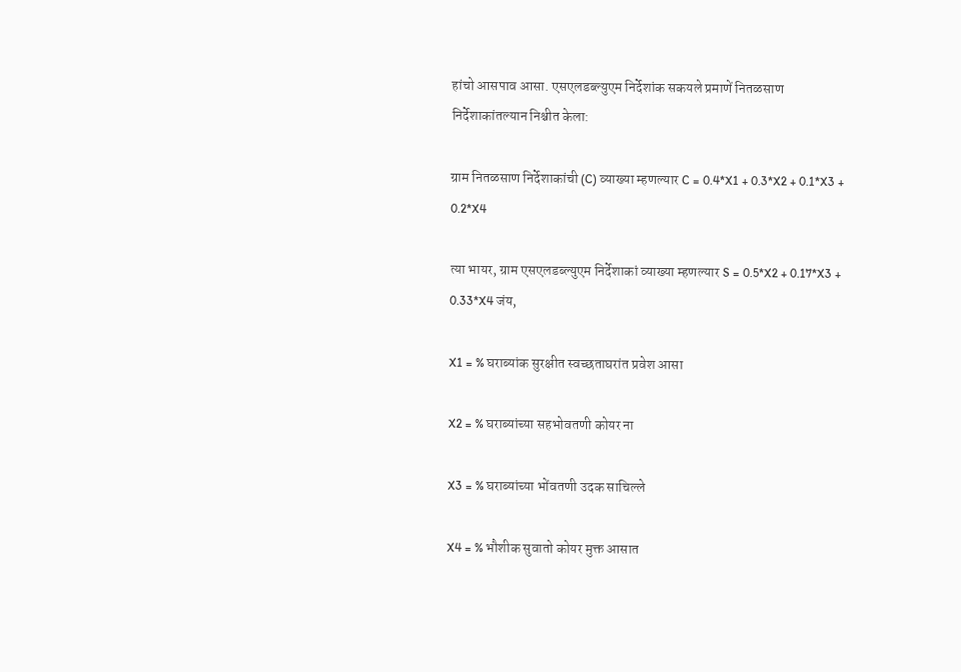हांचो आसपाव आसा. एसएलडब्ल्युएम निर्देशांक सकयले प्रमाणें नितळसाण निर्देशाकांतल्यान निश्चीत केला:

ग्राम नितळसाण निर्देशाकांची (C) व्याख्या म्हणल्यार C = 0.4*X1 + 0.3*X2 + 0.1*X3 + 0.2*X4

त्या भायर, ग्राम एसएलडब्ल्युएम निर्देशाकां व्याख्या म्हणल्यार S = 0.5*X2 + 0.17*X3 + 0.33*X4 जंय,

X1 = % घराब्यांक सुरक्षीत स्वच्छताघरांत प्रवेश आसा

X2 = % घराब्यांच्या सहभोवतणी कोयर ना

X3 = % घराब्यांच्या भोंवतणी उदक साचिल्ले

X4 = % भौशीक सुवातो कोयर मुक्त आसात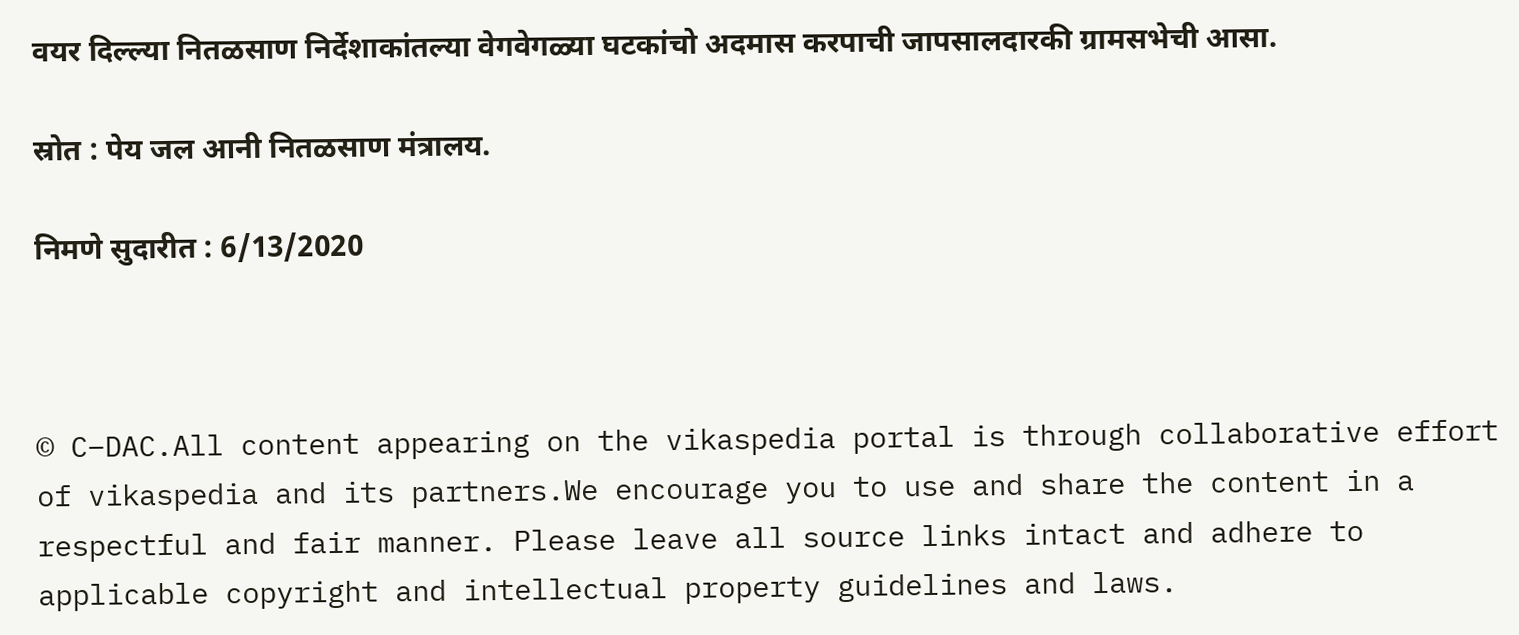वयर दिल्ल्या नितळसाण निर्देशाकांतल्या वेगवेगळ्या घटकांचो अदमास करपाची जापसालदारकी ग्रामसभेची आसा.

स्रोत : पेय जल आनी नितळसाण मंत्रालय.

निमणे सुदारीत : 6/13/2020



© C–DAC.All content appearing on the vikaspedia portal is through collaborative effort of vikaspedia and its partners.We encourage you to use and share the content in a respectful and fair manner. Please leave all source links intact and adhere to applicable copyright and intellectual property guidelines and laws.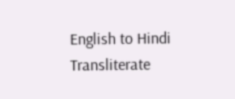English to Hindi Transliterate